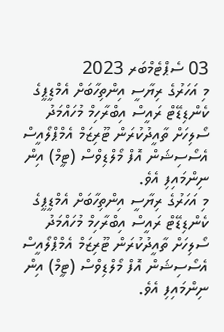03 ސެޕްޓެމްބަރ 2023
މި އަހަރުގެ ރިޔާސީ އިންތިހާބަށް އެމްޑީޕީގެ ކެންޑިޑޭޓް ރައީސް އިބްރާހިމް މުހައްމަދު ސޯލިހަށް ތާއީދުކުރަން ޓޫރިޒަމް އެމްޕްލޯއީސް އެސޯސިޝަން އޮފް މޯލްޑިވްސް (ޓީމް) އިން ނިންމައިފި އެވެ.
މި އަހަރުގެ ރިޔާސީ އިންތިހާބަށް އެމްޑީޕީގެ ކެންޑިޑޭޓް ރައީސް އިބްރާހިމް މުހައްމަދު ސޯލިހަށް ތާއީދުކުރަން ޓޫރިޒަމް އެމްޕްލޯއީސް އެސޯސިޝަން އޮފް މޯލްޑިވްސް (ޓީމް) އިން ނިންމައިފި އެވެ.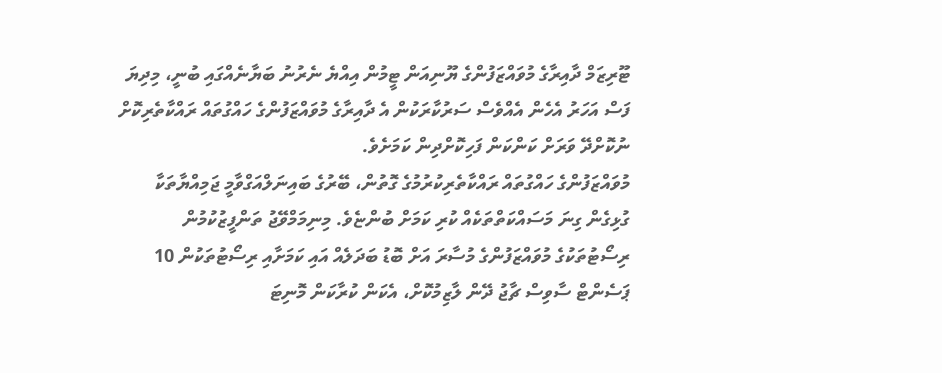ޓޫރިޒަމް ދާއިރާގެ މުވައްޒަފުންގެ ޔޫނިއަން ޓީމުން އިއްޔެ ނެރުނު ބަޔާނެއްގައި ބުނީ، މިދިޔަ ފަސް އަހަރު އެހެން އެއްވެސް ސަރުކާރަކުން އެ ދާއިރާގެ މުވައްޒަފުންގެ ހައްގުތައް ރައްކާތެރިކޮށް ނުކޮށްދޭ ވަރަށް ކަންކަން ފަހިކޮށްދިން ކަމަށެވެ.
މުވައްޒަފުންގެ ހައްގުތައް ރައްކާތެރިކުރުމުގެ ގޮތުން، ބޭރުގެ ބައިނަލްއަގްވާމީ ޖަމިއްޔާތަކާ ގުޅިގެން ގިނަ މަސައްކަތްތަކެއް ކުރި ކަމަށް ބުންޏެވެ. މިނިމަމްވޭޖު ތަންފީޒުކުމުން ރިސޯޓުތަކުގެ މުވައްޒަފުންގެ މުސާރަ އަށް ބޮޑު ބަދަލެއް އައި ކަމަށާއި ރިސޯޓުތަކުން 10 ޕަސެންޓް ސާވިސް ޗާޖު ދޭން ލާޒިމުކޮށް، އެކަން ކުރާކަން މޮނިޓަ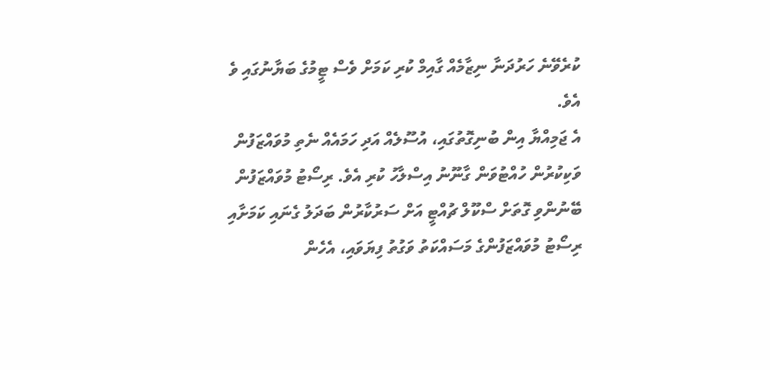ކުރެވޭނެ ހަރުދަނާ ނިޒާމެއް ގާއިމް ކުރި ކަމަށް ވެސް ޓީމުގެ ބަޔާނުގައި ވެ އެވެ.
އެ ޖަމިއްޔާ އިން ބުނިގޮތުގައި، އުސޫލެއް އަދި ހަމައެއް ނެތި މުވައްޒަފުން ވަކިކުރުން ހުއްޓުވަން ގާނޫނު އިސްލާހު ކުރި އެވެ. ރިސޯޓު މުވައްޒަފުން ބޭނުންވި ގޮތަށް ސްކޫލް ޗުއްޓީ އަށް ސަރުކާރުން ބަދަލު ގެނައި ކަމަށާއި ރިސޯޓު މުވައްޒަފުންގެ މަސައްކަތު ވަގުތު ފިޔަވައި، އެހެން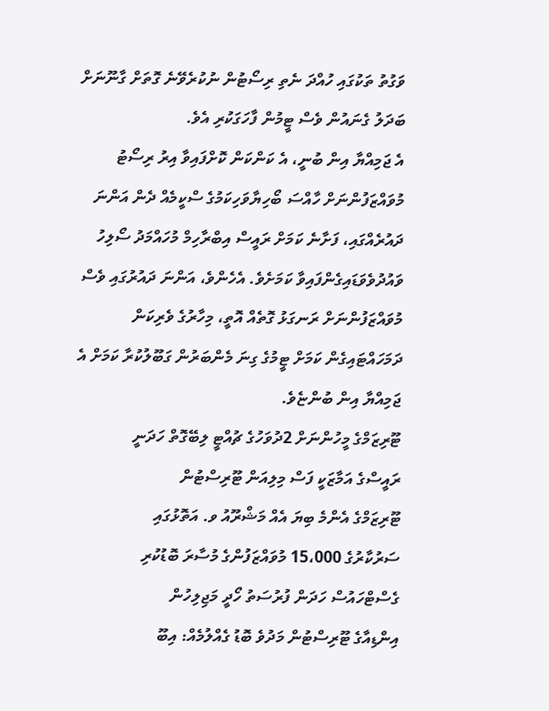ވަގުތު ތަކުގައި ހުއްދަ ނެތި ރިސޯޓުން ނުކުރެވޭނެ ގޮތަށް ގާނޫނަށް ބަދަލު ގެނައުން ވެސް ޓީމުން ފާހަގަކުރި އެވެ.
އެ ޖަމިއްޔާ އިން ބުނީ، އެ ކަންކަން ކޮށްފައިވާ އިރު ރިސޯޓު މުވައްޒަފުންނަށް ހާއްސަ ބޯހިޔާވަހިކަމުގެ ސްކީމެއް ދެން އަންނަ ދައުރެއްގައި، ފަށާނެ ކަމަށް ރައީސް އިބްރާހިމް މުހައްމަދު ސޯލިހު ވައުދުވެވަޑައިގެންފައިވާ ކަމަށެވެ. އެހެންވެ، އަންނަ ދައުރުގައި ވެސް މުވައްޒަފުންނަށް ރަނގަޅު ގޮތެއް އޮތީ، މިހާރުގެ ވެރިކަން ދަމަހައްޓައިގެން ކަމަށް ޓީމުގެ ގިނަ މެންބަރުން ގަބޫލުކުރާ ކަމަށް އެ ޖަމިއްޔާ އިން ބުންޏެވެ.
ޓޫރިޒަމްގެ މީހުންނަށް 2ދުވަހުގެ ޗުއްޓީ ލިބޭގޮތް ހަދަނީ
ރައީސްގެ އަމާޒަކީ ފަސް މިލިއަން ޓޫރިސްޓުން
ޓޫރިޒަމްގެ އެންމެ ބިޔަ އެއް މަޝްރޫއު ވ. އަތޮޅުގައި
ސަރުކާރުގެ 15،000 މުވައްޒަފުންގެ މުސާރަ ބޮޑުކުރި
ގެސްޓްހައުސް ހަދަން ފުރުސަތު ހޯދީ މަޖިލިހުން
އިންޑިއާގެ ޓޫރިސްޓުން މަދުވެ ބޮޑު ގެއްލުމެއް: އިބޫ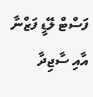ފަސްޓް ލޭޑީ ފަޒްނާ އާއި ސާޖިދާ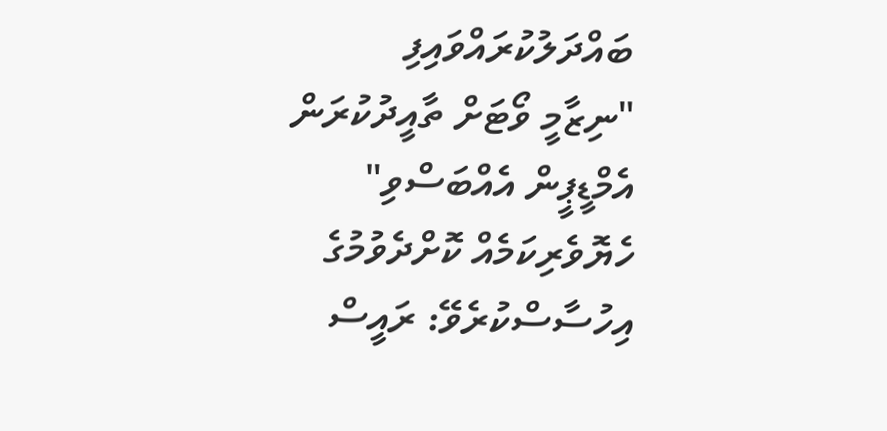ބައްދަލުކުރައްވައިފި
"ނިޒާމީ ވޯޓަށް ތާއީދުކުރަން އެމްޑީޕީން އެއްބަސްވި"
ހެޔޮވެރިކަމެއް ކޮށްދެވުމުގެ އިހުސާސްކުރެވޭ: ރައީސް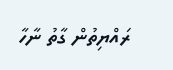ރައްޔިތުން ގާތު ނާހާ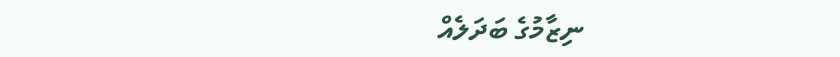ނިޒާމުގެ ބަދަލެއް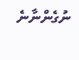ނުގެންނާނެ